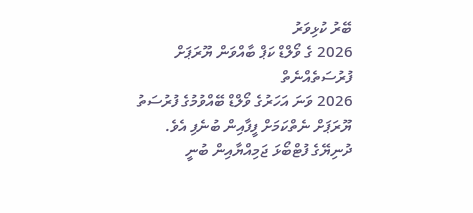ބޭރު ކުޅިވަރު
2026 ގެ ވޯލްޑް ކަޕް ބާއްވަން ޔޫރަޕަށް ފުރުސަތެއްނެތް
2026 ވަނަ އަހަރުގެ ވޯލްޑް ބޭއްވުމުގެ ފުރުސަތު ޔޫރަޕަށް ނެތްކަމަށް ފީފާއިން ބުނެފި އެވެ.
ދުނިޔޭގެ ފުޓްބޯޅަ ޖަމިއްޔާއިން ބުނީ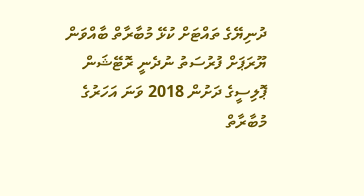ދުނިޔޭގެ ތައްޓަށް ކުޅޭ މުބާރާތް ބާއްވަން ޔޫރަޕަށް ފުރުސަތު ނުދެނީ ރޮޓޭޝަން ޕޮލިސީގެ ދަށުން 2018 ވަނަ އަހަރުގެ މުބާރާތް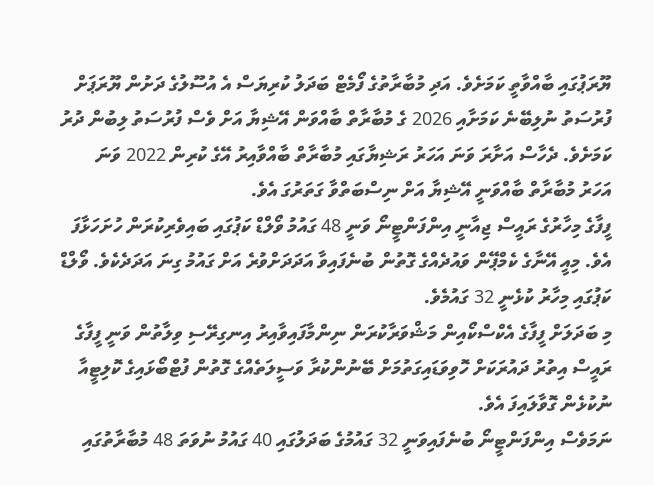ޔޫރަޕުގައި ބާއްވާތީ ކަމަށެވެ. އަދި މުބާރާތުގެ ފޯމެޓް ބަދަލު ކުރިޔަސް އެ އުސޫލުގެ ދަށުން ޔޫރަޕަށް ފުރުސަތު ނުލިބޭނެ ކަމަށާއި 2026 ގެ މުބާރާތް ބާއްވަން އޭޝިޔާ އަށް ވެސް ފުރުސަތު ލިބުން ދުރު ކަމަށެވެ. ދެހާސް އަށާރަ ވަނަ އަހަރު ރަޝިޔާގައި މުބާރާތް ބާއްވާއިރު އޭގެ ކުރިން 2022 ވަނަ އަހަރު މުބާރާތް ބާއްވަނީ އޭޝިޔާ އަށް ނިސްބަތްވާ ގަތަރުގަ އެވެ.
ފީފާގެ މިހާރުގެ ރައީސް ޖިއާނީ އިންފަންޓީނޯ ވަނީ 48 ގައުމު ވޯލްޑް ކަޕުގައި ބައިވެރިކުރަން ހުށަހަޅާފަ އެވެ. މިއީ އޭނާގެ ކެމްޕޭން ވައުދެއްގެ ގޮތުން ބުނެފައިވާ އަދަދަށްވުރެ އަށް ގައުމު ގިނަ އަދަދެކެވެ. ވޯލްޑް ކަޕުގައި މިހާރު ކުޅެނީ 32 ގައުމެވެ.
މި ބަދަލަށް ފީފާގެ އެކްސްކޯއިން މަޝްވަރާކުރަން ނިންމާފައިވާއިރު އިނގިރޭސި ވިލާތުން ވަނީ ފީފާގެ ރައީސް އިތުރު ދައުރަކަށް ހޮވިވަޑައިގަތުމަށް ބޭނުންކުރާ ވަސީލަތެއްގެ ގޮތުން ފުޓްބޯޅައިގެ ކޮލިޓީއާ ނުކުޅެން ގޮވާލައިފަ އެވެ.
ނަމަވެސް އިންފަންޓީނޯ ބުނެފައިވަނީ 32 ގައުމުގެ ބަދަލުގައި 40 ގައުމު ނުވަތަ 48 މުބާރާތުގައި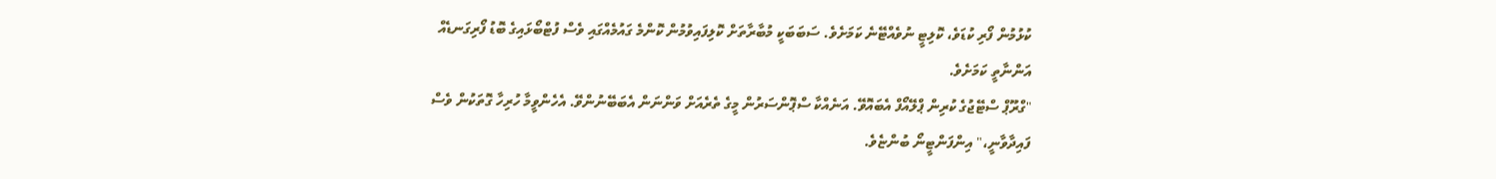ކުޅުމުން ފޯރި ކުޑަވެ، ކޮލިޓީ ނުވެއްޓޭނެ ކަމަށެވެ. ސަބަބަކީ މުބާރާތަށް ކޮލިފައިވުމުން ކޮންމެ ގައުމެއްގައި ވެސް ފުޓްބޯޅައިގެ ބޮޑު ފޯރިގަނޑެއް އަންނާތީ ކަމަށެވެ.
"ގްރޫޕް ސްޓޭޖުގެ ކުރިން ޕްލޭއޯފް އެބައޮވޭ. އަނެއްކާ ސްޕޮންސަރުން މީގެ ތެރެއަށް ވަންނަން އެބަބޭނުންވޭ. އެހެންވީމާ ހުރިހާ ގޮތަކުން ވެސް ފައިދާވާނީ،" އިންފަންޓީނޯ ބުންޏެވެ.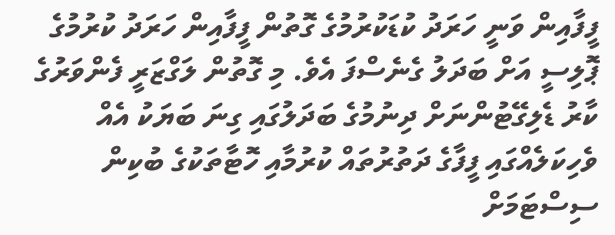ފީފާއިން ވަނީ ހަރަދު ކުޑަކުރުމުގެ ގޮތުން ފީފާއިން ހަރަދު ކުރުމުގެ ޕޮލިސީ އަށް ބަދަލު ގެނެސްފަ އެވެ. މި ގޮތުން ލަގްޒަރީ ފެންވަރުގެ ކާރު ޑެލިގޭޓުންނަށް ދިނުމުގެ ބަދަލުގައި ގިނަ ބަޔަކު އެއް ވެހިކަލެއްގައި ފީފާގެ ދަތުރުތައް ކުރުމާއި ހޮޓާތަކުގެ ބުކިން ސިސްޓަމަށް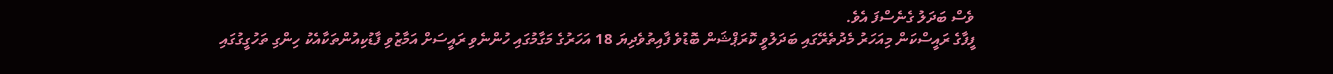ވެސް ބަދަލު ގެނެސްފަ އެވެ.
ފީފާގެ ރައީސްކަން މިއަހަރު މެދުތެރޭގައި ބަދަލުވީ ކޮރަޕްޝަން ބޮޑުވެ ފާއިތުވެދިޔަ 18 އަހަރުގެ މަގާމުގައި ހުންނެވި ރައީސަށް އަމާޒުވި ފާޑުކިއުންތަކާއެކު ހިންގި ތަހުގީގުގައި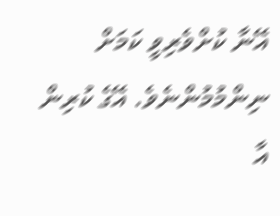އޭނާ ކުށްވެރިވީ ކަމަށް ނިންމުމުންނެވެ. އޭގެ ކުރިން އާ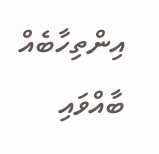އިންތިހާބެއް ބާއްވައި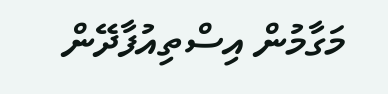މަގާމުން އިސްތިއުފާދޭން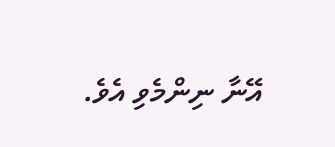އޭނާ ނިންމެވި އެވެ.